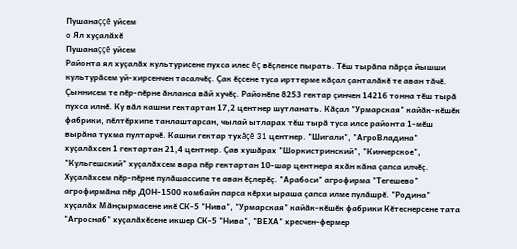Пушанаççĕ уйсем
o Ял хуçалăхĕ
Пушанаççĕ уйсем
Районта ял хуçалăх культурисене пухса илес ĕç вĕçленсе пырать. Тĕш тырăпа пăрçа йышши культурăсем уй-хирсенчен тасалчĕç. Çак ĕçсене туса ирттерме кăçал çанталăкĕ те аван тăчĕ. Çыннисем те пĕр-пĕрне ăнланса вăй хучĕç. Районĕпе 8253 гектар çинчен 14216 тонна тĕш тырă пухса илнĕ. Ку вăл кашни гектартан 17,2 центнер шутланать. Кăçал "Урмарская" кайăк-кĕшĕк фабрики, пĕлтĕрхипе танлаштарсан, чылай ытларах тĕш тырă туса илсе районта 1-мĕш вырăна тухма пултарчĕ. Кашни гектар тухăçĕ 31 центнер. "Шигали", "АгроВладина" хуçалăхсен 1 гектартан 21,4 центнер. Çав хушăрах "Шоркистринский", "Кинчерское", "Кульгешский" хуçалăхсем вара пĕр гектартан 10-шар центнера яхăн кăна çапса илчĕç. Хуçалăхсем пĕр-пĕрне пулăшассипе те аван ĕçлерĕç. "Арабоси" агрофирма "Тегешево" агрофирмăна пĕр ДОН-1500 комбайн парса кĕрхи ыраша çапса илме пулăшрĕ. "Родина" хуçалăх Мăнçырмасене икĕ СК-5 "Нива", "Урмарская" кайăк-кĕшĕк фабрики Кĕтеснерсене тата "Агроснаб" хуçалăхĕсене икшер СК-5 "Нива", "ВЕХА" хресчен-фермер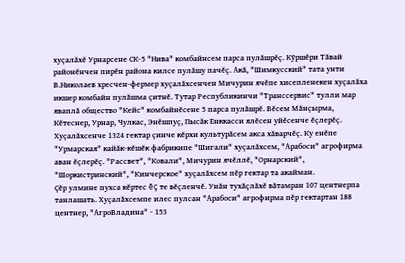хуçалăхĕ Урнарсене СК-5 "Нива" комбайнсем парса пулăшрĕç. Кỹршĕри Тăвай районĕнчен пирĕн района килсе пулăшу пачĕç. Акă, "Шимкусский" тата унти В.Николаев хресчен-фермер хуçалăхсенчен Мичурин ячĕпе хисепленекен хуçалăха икшер комбайн пулăшма çитнĕ. Тутар Республикинчи "Транссервис" тулли мар яваплă общество "Кейс" комбайнĕсене 5 парса пулăшрĕ. Вĕсем Мăнçырма, Кĕтеснер, Урнар, Чулкас, Энĕшпуç, Пысăк Енккасси ялĕсен уйĕсенче ĕçлерĕç.
Хуçалăхсенче 1324 гектар çинче кĕрхи культурăсем акса хăварчĕç. Ку енĕпе "Урмарская" кайăк-кĕшĕк фабрикипе "Шигали" хуçалăхсем, "Арабоси" агрофирма аван ĕçлерĕç. "Рассвет", "Ковали", Мичурин ячĕллĕ, "Орнарский", "Шоркистринский", "Кинчерское" хуçалăхсем пĕр гектар та акайман.
Çĕр улмине пухса кĕртес ĕç те вĕçленчĕ. Унăн тухăçлăхĕ вăтамран 107 центнерпа танлашать. Хуçалăхсемпе илес пулсан "Арабоси" агрофирма пĕр гектартан 188 центнер, "АгроВладина" - 153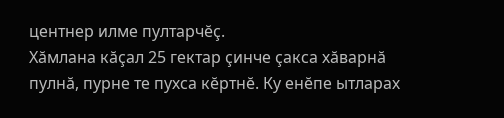центнер илме пултарчĕç.
Хăмлана кăçал 25 гектар çинче çакса хăварнă пулнă, пурне те пухса кĕртнĕ. Ку енĕпе ытларах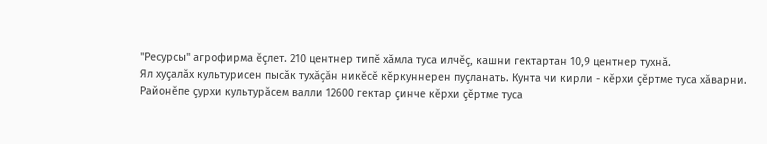"Ресурсы" агрофирма ĕçлет. 210 центнер типĕ хăмла туса илчĕç, кашни гектартан 10,9 центнер тухнă.
Ял хуçалăх культурисен пысăк тухăçăн никĕсĕ кĕркуннерен пуçланать. Кунта чи кирли - кĕрхи çĕртме туса хăварни. Районĕпе çурхи культурăсем валли 12600 гектар çинче кĕрхи çĕртме туса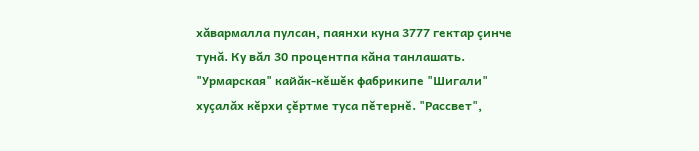хăвармалла пулсан, паянхи куна 3777 гектар çинче тунă. Ку вăл 30 процентпа кăна танлашать. "Урмарская" кайăк-кĕшĕк фабрикипе "Шигали" хуçалăх кĕрхи çĕртме туса пĕтернĕ. "Рассвет",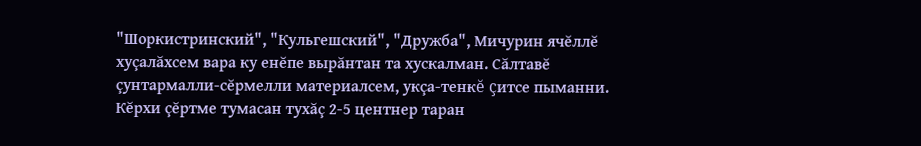"Шоркистринский", "Кульгешский", "Дружба", Мичурин ячĕллĕ хуçалăхсем вара ку енĕпе вырăнтан та хускалман. Сăлтавĕ çунтармалли-сĕрмелли материалсем, укçа-тенкĕ çитсе пыманни. Кĕрхи çĕртме тумасан тухăç 2-5 центнер таран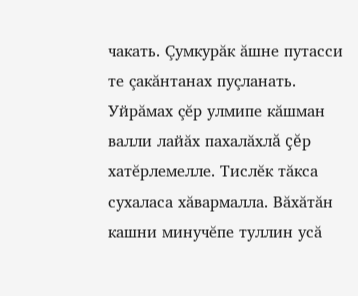чакать. Çумкурăк ăшне путасси те çакăнтанах пуçланать. Уйрăмах çĕр улмипе кăшман валли лайăх пахалăхлă çĕр хатĕрлемелле. Тислĕк тăкса сухаласа хăвармалла. Вăхăтăн кашни минучĕпе туллин усă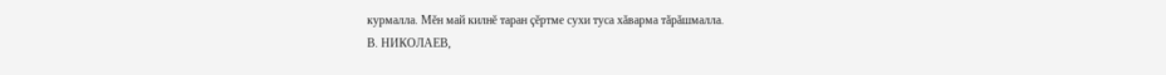курмалла. Мĕн май килнĕ таран çĕртме сухи туса хăварма тăрăшмалла.
В. НИКОЛАЕВ,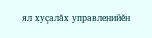ял хуçалăх управленийĕн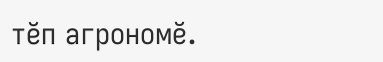тĕп агрономĕ.